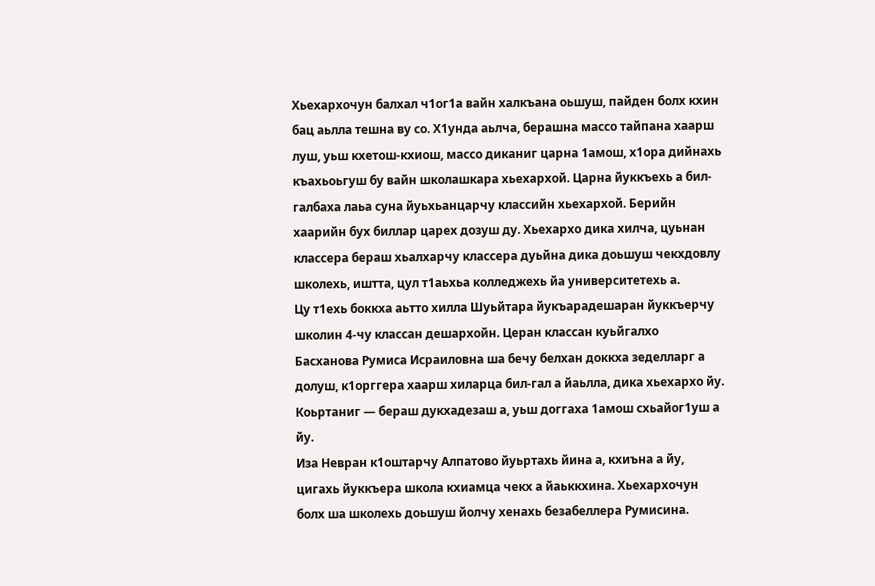Хьехархочун балхал ч1ог1а вайн халкъана оьшуш, пайден болх кхин бац аьлла тешна ву со. Х1унда аьлча, берашна массо тайпана хаарш луш, уьш кхетош-кхиош, массо диканиг царна 1амош, х1ора дийнахь къахьоьгуш бу вайн школашкара хьехархой. Царна йуккъехь а бил-галбаха лаьа суна йуьхьанцарчу классийн хьехархой. Берийн хаарийн бух биллар царех дозуш ду. Хьехархо дика хилча, цуьнан классера бераш хьалхарчу классера дуьйна дика доьшуш чекхдовлу школехь, иштта, цул т1аьхьа колледжехь йа университетехь а.
Цу т1ехь боккха аьтто хилла Шуьйтара йукъарадешаран йуккъерчу школин 4-чу классан дешархойн. Церан классан куьйгалхо Басханова Румиса Исраиловна ша бечу белхан доккха зеделларг а долуш, к1орггера хаарш хиларца бил-гал а йаьлла, дика хьехархо йу. Коьртаниг — бераш дукхадезаш а, уьш доггаха 1амош схьайог1уш а йу.
Иза Невран к1оштарчу Алпатово йуьртахь йина а, кхиъна а йу, цигахь йуккъера школа кхиамца чекх а йаьккхина. Хьехархочун болх ша школехь доьшуш йолчу хенахь безабеллера Румисина.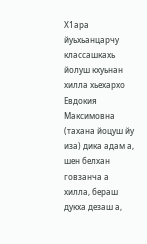Х1ара йуьхьанцарчу классашкахь йолуш кхуьнан хилла хьехархо Евдокия Максимовна (тахана йоцуш йу иза) дика адам а, шен белхан говзанча а хилла, бераш дукха дезаш а,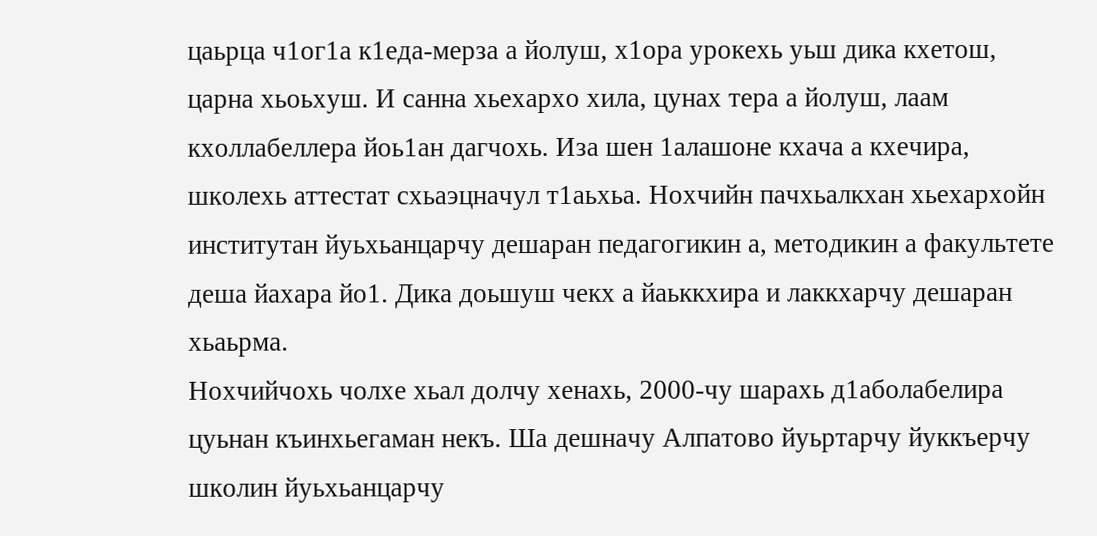цаьрца ч1ог1а к1еда-мерза а йолуш, х1ора урокехь уьш дика кхетош, царна хьоьхуш. И санна хьехархо хила, цунах тера а йолуш, лаам кхоллабеллера йоь1ан дагчохь. Иза шен 1алашоне кхача а кхечира, школехь аттестат схьаэцначул т1аьхьа. Нохчийн пачхьалкхан хьехархойн институтан йуьхьанцарчу дешаран педагогикин а, методикин а факультете деша йахара йо1. Дика доьшуш чекх а йаьккхира и лаккхарчу дешаран хьаьрма.
Нохчийчохь чолхе хьал долчу хенахь, 2000-чу шарахь д1аболабелира цуьнан къинхьегаман некъ. Ша дешначу Алпатово йуьртарчу йуккъерчу школин йуьхьанцарчу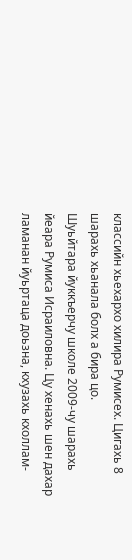классийн хьехархо хилира Румисех. Цигахь 8 шарахь хьанала болх а бира цо.
Шуьйтара йуккъерчу школе 2009-чу шарахь йеара Румиса Исраиловна. Цу хенахь шен дахар ламанан йуьртаца доьзна, кхузахь кхоллам-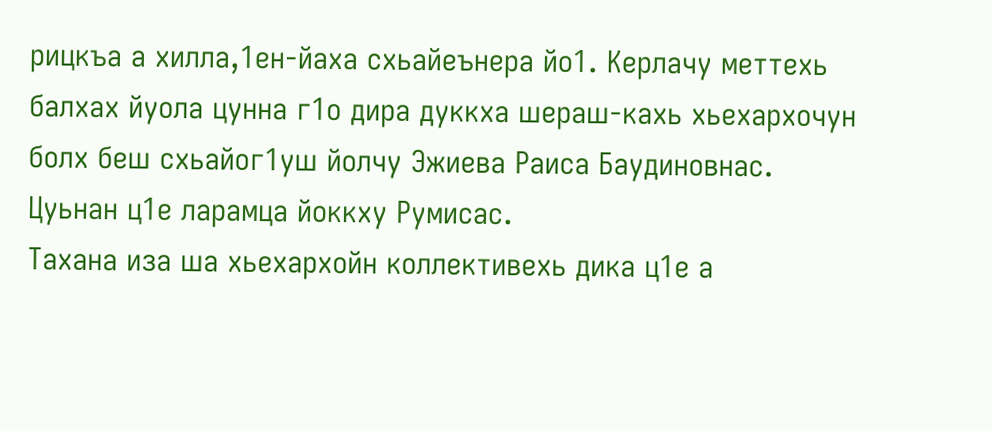рицкъа а хилла,1ен-йаха схьайеънера йо1. Керлачу меттехь балхах йуола цунна г1о дира дуккха шераш-кахь хьехархочун болх беш схьайог1уш йолчу Эжиева Раиса Баудиновнас. Цуьнан ц1е ларамца йоккху Румисас.
Тахана иза ша хьехархойн коллективехь дика ц1е а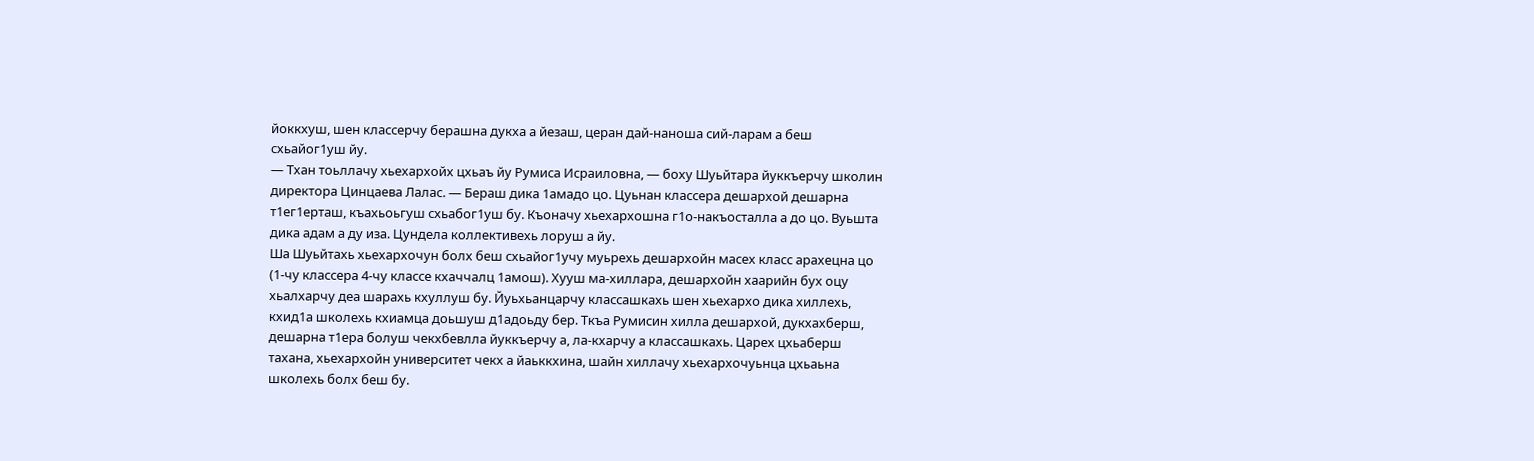йоккхуш, шен классерчу берашна дукха а йезаш, церан дай-наноша сий-ларам а беш схьайог1уш йу.
— Тхан тоьллачу хьехархойх цхьаъ йу Румиса Исраиловна, — боху Шуьйтара йуккъерчу школин директора Цинцаева Лалас. — Бераш дика 1амадо цо. Цуьнан классера дешархой дешарна т1ег1ерташ, къахьоьгуш схьабог1уш бу. Къоначу хьехархошна г1о-накъосталла а до цо. Вуьшта дика адам а ду иза. Цундела коллективехь лоруш а йу.
Ша Шуьйтахь хьехархочун болх беш схьайог1учу муьрехь дешархойн масех класс арахецна цо (1-чу классера 4-чу классе кхаччалц 1амош). Хууш ма-хиллара, дешархойн хаарийн бух оцу хьалхарчу деа шарахь кхуллуш бу. Йуьхьанцарчу классашкахь шен хьехархо дика хиллехь, кхид1а школехь кхиамца доьшуш д1адоьду бер. Ткъа Румисин хилла дешархой, дукхахберш, дешарна т1ера болуш чекхбевлла йуккъерчу а, ла-кхарчу а классашкахь. Царех цхьаберш тахана, хьехархойн университет чекх а йаьккхина, шайн хиллачу хьехархочуьнца цхьаьна школехь болх беш бу.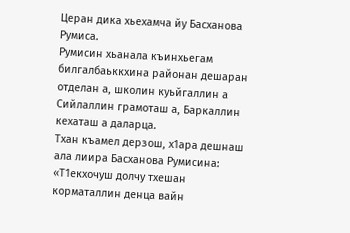Церан дика хьехамча йу Басханова Румиса.
Румисин хьанала къинхьегам билгалбаьккхина районан дешаран отделан а, школин куьйгаллин а Сийлаллин грамоташ а, Баркаллин кехаташ а даларца.
Тхан къамел дерзош, х1ара дешнаш ала лиира Басханова Румисина: «Т1екхочуш долчу тхешан корматаллин денца вайн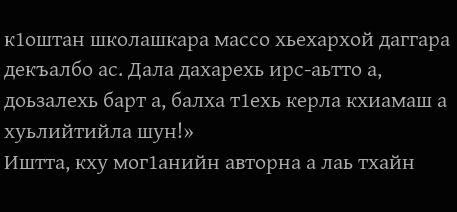к1оштан школашкара массо хьехархой даггара декъалбо ас. Дала дахарехь ирс-аьтто а, доьзалехь барт а, балха т1ехь керла кхиамаш а хуьлийтийла шун!»
Иштта, кху мог1анийн авторна а лаь тхайн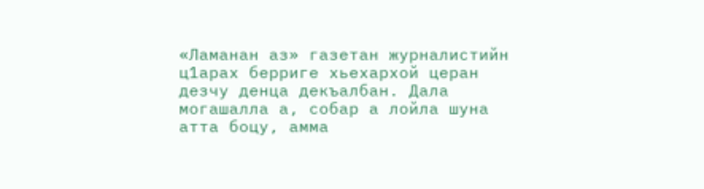«Ламанан аз» газетан журналистийн ц1арах берриге хьехархой церан дезчу денца декъалбан. Дала могашалла а, собар а лойла шуна атта боцу, амма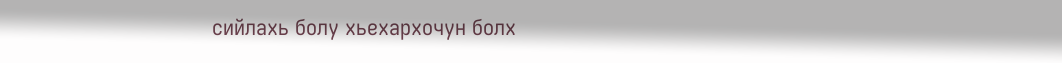сийлахь болу хьехархочун болх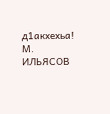д1акхехьа!
М. ИЛЬЯСОВ